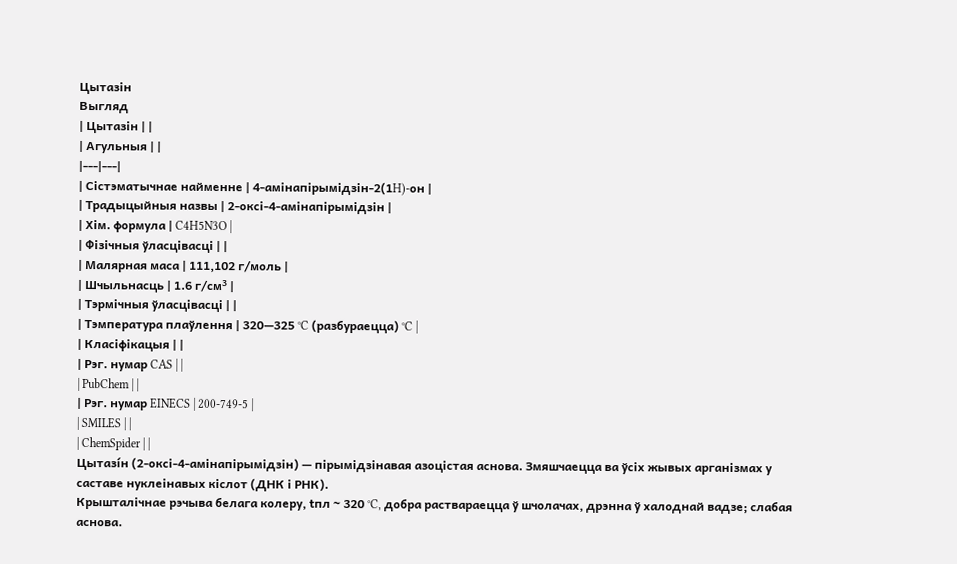Цытазін
Выгляд
| Цытазін | |
| Агульныя | |
|---|---|
| Сістэматычнае найменне | 4-амінапірымідзін-2(1H)-он |
| Традыцыйныя назвы | 2-оксі-4-амінапірымідзін |
| Хім. формула | C4H5N3O |
| Фізічныя ўласцівасці | |
| Малярная маса | 111,102 г/моль |
| Шчыльнасць | 1.6 г/см³ |
| Тэрмічныя ўласцівасці | |
| Тэмпература плаўлення | 320—325 °C (разбураецца) °C |
| Класіфікацыя | |
| Рэг. нумар CAS | |
| PubChem | |
| Рэг. нумар EINECS | 200-749-5 |
| SMILES | |
| ChemSpider | |
Цытазі́н (2-оксі-4-амінапірымідзін) — пірымідзінавая азоцістая аснова. Змяшчаецца ва ўсіх жывых арганізмах у саставе нуклеінавых кіслот (ДНК і РНК).
Крышталічнае рэчыва белага колеру, tпл ~ 320 °C, добра раствараецца ў шчолачах, дрэнна ў халоднай вадзе; слабая аснова.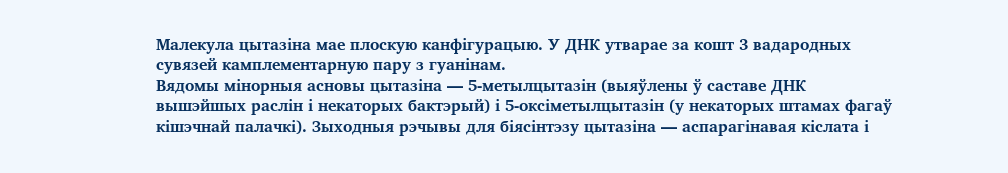Малекула цытазіна мае плоскую канфігурацыю. У ДНК утварае за кошт 3 вадародных сувязей камплементарную пару з гуанінам.
Вядомы мінорныя асновы цытазіна — 5-метылцытазін (выяўлены ў саставе ДНК вышэйшых раслін і некаторых бактэрый) і 5-оксіметылцытазін (у некаторых штамах фагаў кішэчнай палачкі). Зыходныя рэчывы для біясінтэзу цытазіна — аспарагінавая кіслата і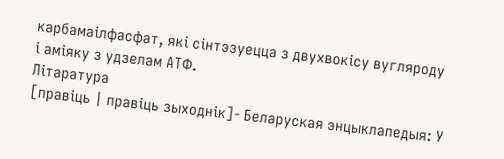карбамаілфасфат, які сінтэзуецца з двухвокісу вугляроду і аміяку з удзелам АТФ.
Літаратура
[правіць | правіць зыходнік]- Беларуская энцыклапедыя: У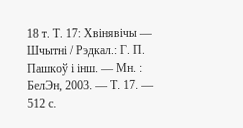18 т. Т. 17: Хвінявічы — Шчытні / Рэдкал.: Г. П. Пашкоў і інш. — Мн. : БелЭн, 2003. — Т. 17. — 512 с.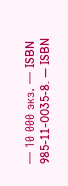— 10 000 экз. — ISBN 985-11-0035-8. — ISBN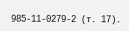985-11-0279-2 (т. 17).